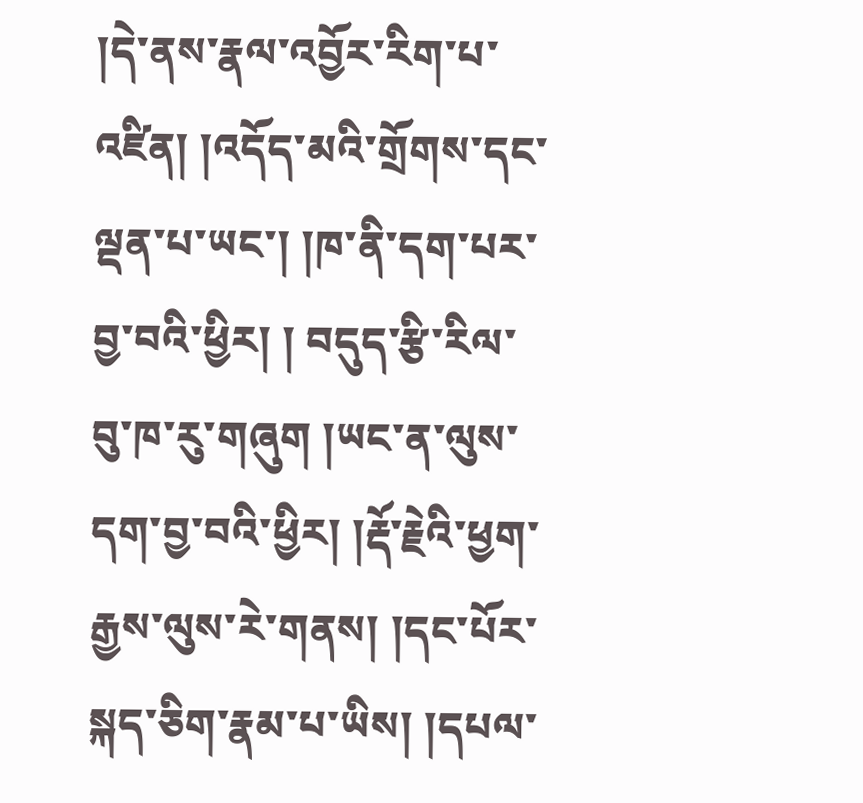།དེ་ནས་རྣལ་འབྱོར་རིག་པ་འཛིན། །འདོད་མའི་གྲོགས་དང་ལྡན་པ་ཡང་། །ཁ་ནི་དག་པར་བྱ་བའི་ཕྱིར། ། བདུད་རྩི་རིལ་བུ་ཁ་རུ་གཞུག །ཡང་ན་ལུས་དག་བྱ་བའི་ཕྱིར། །རྡོ་རྗེའི་ཕྱག་རྒྱས་ལུས་རེ་གནས། །དང་པོར་སྐད་ཅིག་རྣམ་པ་ཡིས། །དཔལ་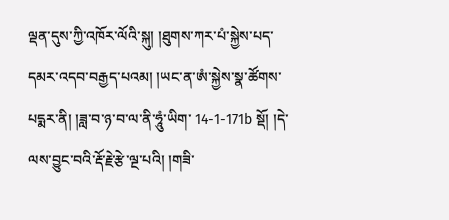ལྡན་དུས་ཀྱི་འཁོར་ལོའི་སྐུ། །ཐུགས་ཀར་པཾ་སྐྱེས་པད་དམར་འདབ་བརྒྱད་པའམ། །ཡང་ན་ཨཾ་སྐྱེས་སྣ་ཚོགས་པདྨར་ནི། །ཟླ་བ་ཉ་བ་ལ་ནི་ཧཱུཾ་ཡིག་ 14-1-171b སྡོ། །དེ་ལས་བྱུང་བའི་རྡོ་རྗེ་རྩེ་ལྔ་པའི། །གཟི་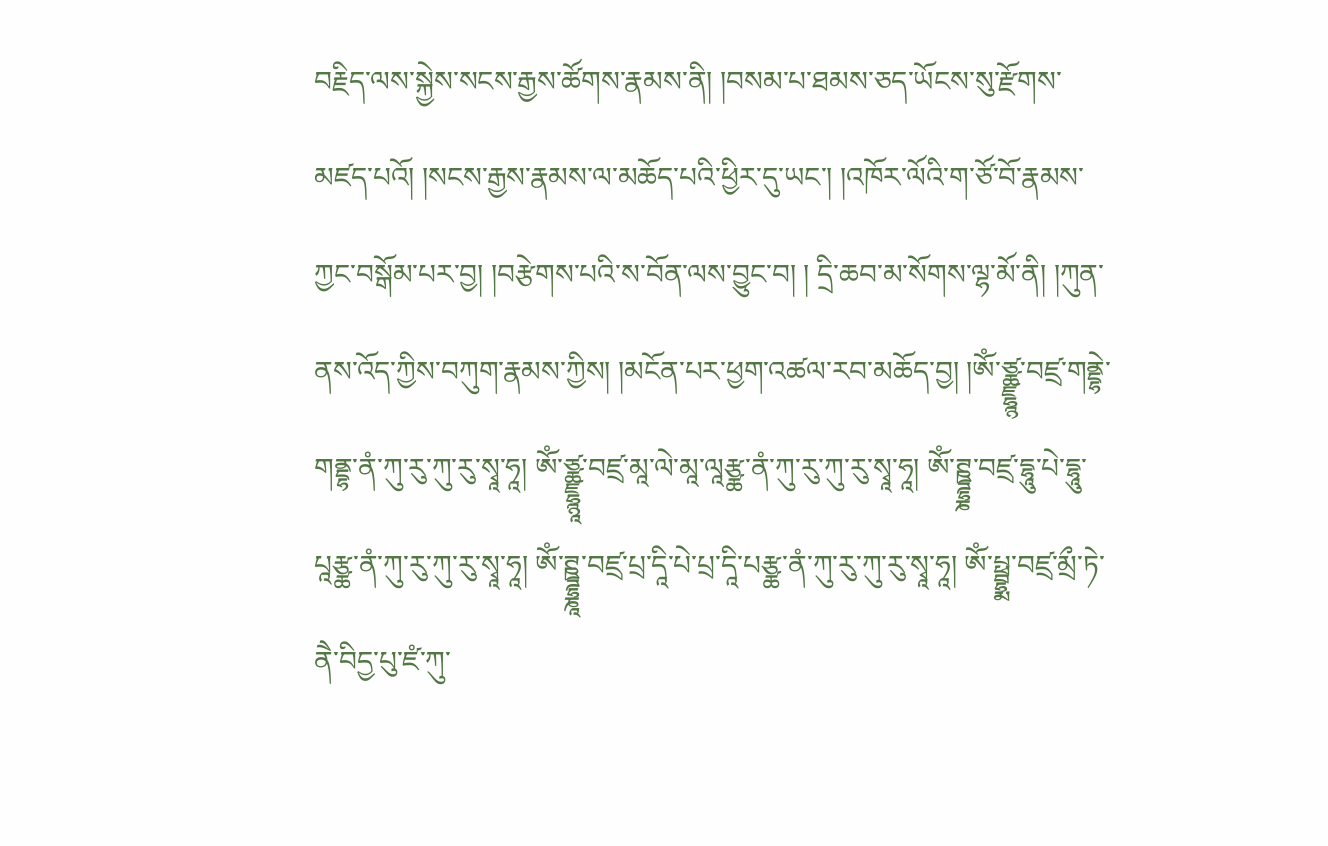བརྗིད་ལས་སྐྱེས་སངས་རྒྱས་ཚོགས་རྣམས་ནི། །བསམ་པ་ཐམས་ཅད་ཡོངས་སུ་རྫོགས་མཛད་པའོ། །སངས་རྒྱས་རྣམས་ལ་མཆོད་པའི་ཕྱིར་དུ་ཡང་། །འཁོར་ལོའི་ག་ཙོ་བོ་རྣམས་ཀྱང་བསྒོམ་པར་བྱ། །བརྩེགས་པའི་ས་བོན་ལས་བྱུང་བ། ། དྲི་ཆབ་མ་སོགས་ལྷ་མོ་ནི། །ཀུན་ནས་འོད་ཀྱིས་བཀུག་རྣམས་ཀྱིས། །མངོན་པར་ཕྱག་འཚལ་རབ་མཆོད་བྱ། །ཨོཾ་ཙྪྫྷྙ་བཛྲ་གནྡྷེ་གནྡྷ་ནཾ་ཀུ་རུ་ཀུ་རུ་སྭཱ་ཧཱ། ཨོཾ་ཙྪྫྷྙཱ་བཛྲ་མཱ་ལེ་མཱ་ལཱརྩྪ་ནཾ་ཀུ་རུ་ཀུ་རུ་སྭཱ་ཧཱ། ཨོཾ་ཊྛྜྷྞ་བཛྲ་དྷཱུ་པེ་དྷཱུ་པཱརྩྪ་ནཾ་ཀུ་རུ་ཀུ་རུ་སྭཱ་ཧཱ། ཨོཾ་ཊྛྜྷྞཱ་བཛྲ་པྲ་དཱི་པེ་པྲ་དཱི་པརྩྪ་ནཾ་ཀུ་རུ་ཀུ་རུ་སྭཱ་ཧཱ། ཨོཾ་པྥྦྷྨ་བཛྲ་མྲྀ་ཏེ་ནཻ་བིདྱ་པུ་ཛཾ་ཀུ་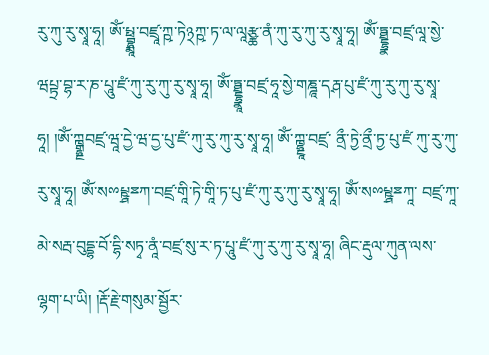རུ་ཀུ་རུ་སྭཱ་ཧཱ། ཨོཾ་པྥྦྷྨཱ་བཛྲཱ་ཀྵ་ཏེ྅ཀྵ་ཏ་ལ་ལཱརྩྪ་ནཾ་ཀུ་རུ་ཀུ་རུ་སྭཱ་ཧཱ། ཨོཾ་ཏྠྡྷྣ་བཛྲ་ལཱ་སྱེ་ཝཔྟྲ་བྷ་ར་ཎ་པཱུ་ཛཾ་ཀུ་རུ་ཀུ་རུ་སྭཱ་ཧཱ། ཨོཾ་ཏྠྡྷྣཱ་བཛྲ་ཧཱ་སྱེ་གཎྜཱ་དརྴ་པུ་ཛཾ་ཀུ་རུ་ཀུ་རུ་སྭཱ་ཧཱ། །ཨོཾ་ཀྑྒྷྔབཛྲ་ཝཱ་དྱེ་ཝ་དྱ་པུ་ཛཾ་ཀུ་རུ་ཀུ་རུ་སྭཱ་ཧཱ། ཨོཾ་ཀྑྷྔཱ་བཛྲ་ ནྲྀ་ཏྱེ་ནྲྀ་ཏྱ་པུ་ཛཾ ཀུ་རུ་ཀུ་རུ་སྭཱ་ཧཱ། ཨོཾ་སྉཔྵྴྈཀ་བཛྲ་གཱི་ཏེ་གཱི་ཏ་པུ་ཛཾ་ཀུ་རུ་ཀུ་རུ་སྭཱ་ཧཱ། ཨོཾ་སྉཔྵྴྈཀཱ་ བཛྲ་ཀཱ་མེ་སརྦ་བུདྡྷ་བོ་དྷི་སཏྭ་ནཱཾ་བཛྲ་སུ་ར་ཏ་པཱུ་ཛཾ་ཀུ་རུ་ཀུ་རུ་སྭཱ་ཧཱ། ཞིང་རྡུལ་ཀུན་ལས་ལྷག་པ་ཡི། །རྡོ་རྗེ་གསུམ་སྦྱོར་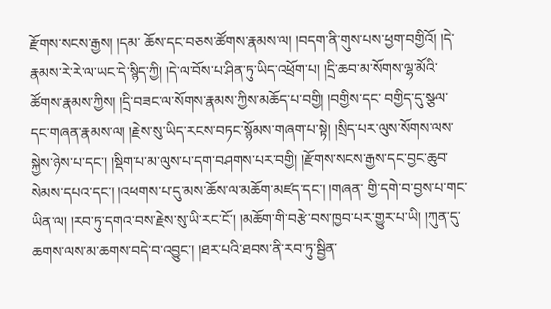རྫོགས་སངས་རྒྱས། །དམ་ ཆོས་དང་བཅས་ཚོགས་རྣམས་ལ། །བདག་ནི་གུས་པས་ཕྱག་བགྱིའོ། །དེ་རྣམས་རེ་རེ་ལ་ཡང་དེ་སྙིད་ཀྱི། །དེ་ལ་བོས་པ་ཤིན་ཏུ་ཡིད་འཕྲོག་པ། །དྲི་ཆབ་མ་སོགས་ལྷ་མོའི་ཚོགས་རྣམས་ཀྱིས། །དྲི་བཟང་ལ་སོགས་རྣམས་ཀྱིས་མཆོད་པ་བགྱི། །བགྱིས་དང་ བགྱིད་དུ་སྩལ་དང་གཞན་རྣམས་ལ། །རྗེས་སུ་ཡིད་རངས་བཏང་སྙོམས་གཞག་པ་སྟེ། །སྲིད་པར་ལུས་སོགས་ལས་སྐྱེས་ཉེས་པ་དང་། །སྡིག་པ་མ་ལུས་པ་དག་བཤགས་པར་བགྱི། །རྫོགས་སངས་རྒྱས་དང་བྱང་ཆུབ་སེམས་དཔའ་དང་། །འཕགས་པ་དུ་མས་ཆོས་ལ་མཆོག་མཛད་དང་། །གཞན་ གྱི་དགེ་བ་བྱས་པ་གང་ཡིན་ལ། །རབ་ཏུ་དགའ་བས་རྗེས་སུ་ཡི་རང་ངོ་། །མཆོག་གི་བརྩེ་བས་ཁྱབ་པར་གྱུར་པ་ཡི། །ཀུན་དུ་ཆགས་ལས་མ་ཆགས་བདེ་བ་འབྱུང་། །ཐར་པའི་ཐབས་ནི་རབ་ཏུ་སྦྱིན་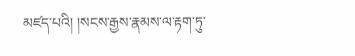མཛད་པའི། །སངས་རྒྱས་རྣམས་ལ་རྟག་ཏུ་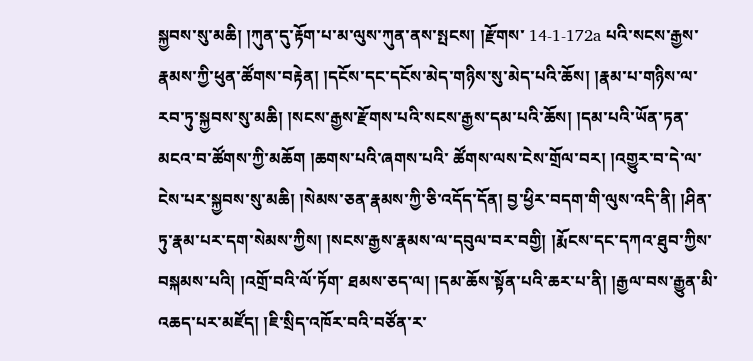སྐྱབས་སུ་མཆི། །ཀུན་དུ་རྟོག་པ་མ་ལུས་ཀུན་ནས་སྤངས། །རྫོགས་ 14-1-172a པའི་སངས་རྒྱས་རྣམས་ཀྱི་ཕུན་ཚོགས་བརྟེན། །དངོས་དང་དངོས་མེད་གཉིས་སུ་མེད་པའི་ཆོས། །རྣམ་པ་གཉིས་ལ་རབ་ཏུ་སྐྱབས་སུ་མཆི། །སངས་རྒྱས་རྫོགས་པའི་སངས་རྒྱས་དམ་པའི་ཆོས། །དམ་པའི་ཡོན་ཏན་མངའ་བ་ཚོགས་ཀྱི་མཆོག །ཆགས་པའི་ཞགས་པའི་ ཚོགས་ལས་ངེས་གྲོལ་བར། །འགྱུར་བ་དེ་ལ་ངེས་པར་སྐྱབས་སུ་མཆི། །སེམས་ཅན་རྣམས་ཀྱི་ཅི་འདོད་དོན། བྱ་ཕྱིར་བདག་གི་ལུས་འདི་ནི། །ཤིན་ཏུ་རྣམ་པར་དག་སེམས་ཀྱིས། །སངས་རྒྱས་རྣམས་ལ་དབུལ་བར་བགྱི། །རྨོངས་དང་དཀའ་ཐུབ་ཀྱིས་བསྐམས་པའི། །འགྲོ་བའི་ལོ་ཏོག་ ཐམས་ཅད་ལ། །དམ་ཆོས་སྟོན་པའི་ཆར་པ་ནི། །རྒྱལ་བས་རྒྱུན་མི་འཆད་པར་མཛོད། །ཇི་སྲིད་འཁོར་བའི་བཙོན་ར་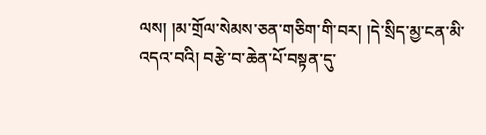ལས། །མ་གྲོལ་སེམས་ཅན་གཅིག་གི་བར། །དེ་སྲིད་མྱ་ངན་མི་འདའ་བའི། བརྩེ་བ་ཆེན་པོ་བསྟན་དུ་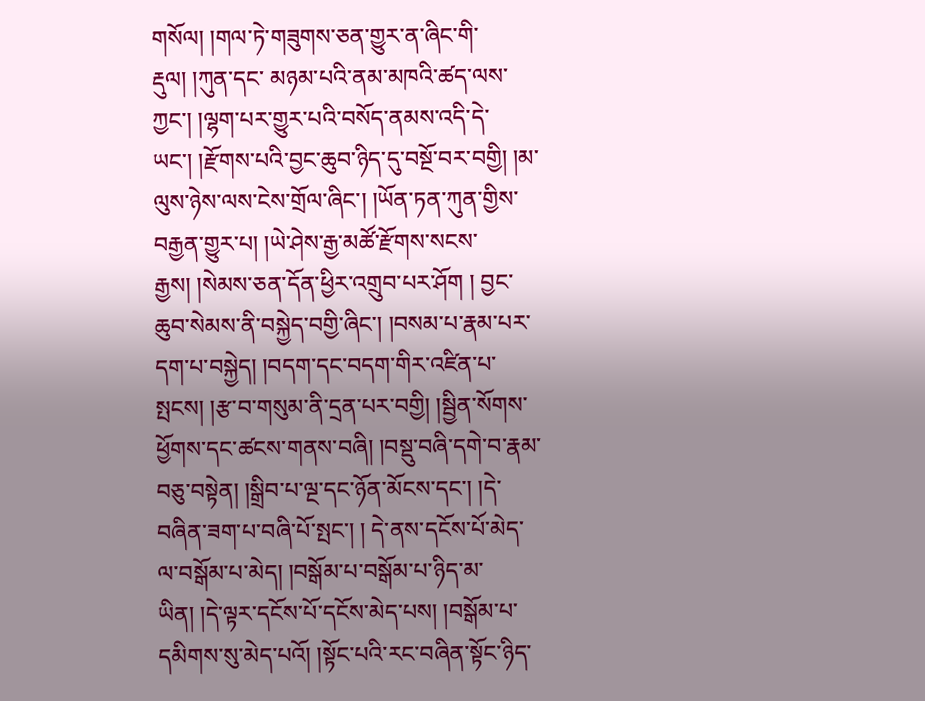གསོལ། །གལ་ཏེ་གཟུགས་ཅན་གྱུར་ན་ཞིང་གི་རྡུལ། །ཀུན་དང་ མཉམ་པའི་ནམ་མཁའི་ཚད་ལས་ཀྱང་། །ལྷག་པར་གྱུར་པའི་བསོད་ནམས་འདི་དེ་ཡང་། །རྫོགས་པའི་བྱང་ཆུབ་ཉིད་དུ་བསྔོ་བར་བགྱི། །མ་ལུས་ཉེས་ལས་ངེས་གྲོལ་ཞིང་། །ཡོན་ཏན་ཀུན་གྱིས་བརྒྱན་གྱུར་པ། །ཡེ་ཤེས་རྒྱ་མཚོ་རྫོགས་སངས་རྒྱས། །སེམས་ཅན་དོན་ཕྱིར་འགྲུབ་པར་ཤོག ། བྱང་ཆུབ་སེམས་ནི་བསྐྱེད་བགྱི་ཞིང་། །བསམ་པ་རྣམ་པར་དག་པ་བསྐྱེད། །བདག་དང་བདག་གིར་འཛིན་པ་སྤངས། །རྩ་བ་གསུམ་ནི་དྲན་པར་བགྱི། །སྦྱིན་སོགས་ཕྱོགས་དང་ཚངས་གནས་བཞི། །བསྡུ་བཞི་དགེ་བ་རྣམ་བཅུ་བསྟེན། །སྒྲིབ་པ་ལྔ་དང་ཉོན་མོངས་དང་། །དེ་བཞིན་ཟག་པ་བཞི་པོ་སྤང་། ། དེ་ནས་དངོས་པོ་མེད་ལ་བསྒོམ་པ་མེད། །བསྒོམ་པ་བསྒོམ་པ་ཉིད་མ་ཡིན། །དེ་ལྟར་དངོས་པོ་དངོས་མེད་པས། །བསྒོམ་པ་དམིགས་སུ་མེད་པའོ། །སྟོང་པའི་རང་བཞིན་སྟོང་ཉིད་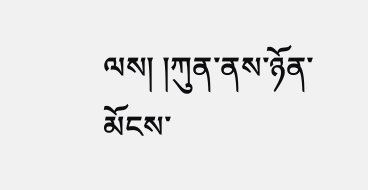ལས། །ཀུན་ནས་ཉོན་མོངས་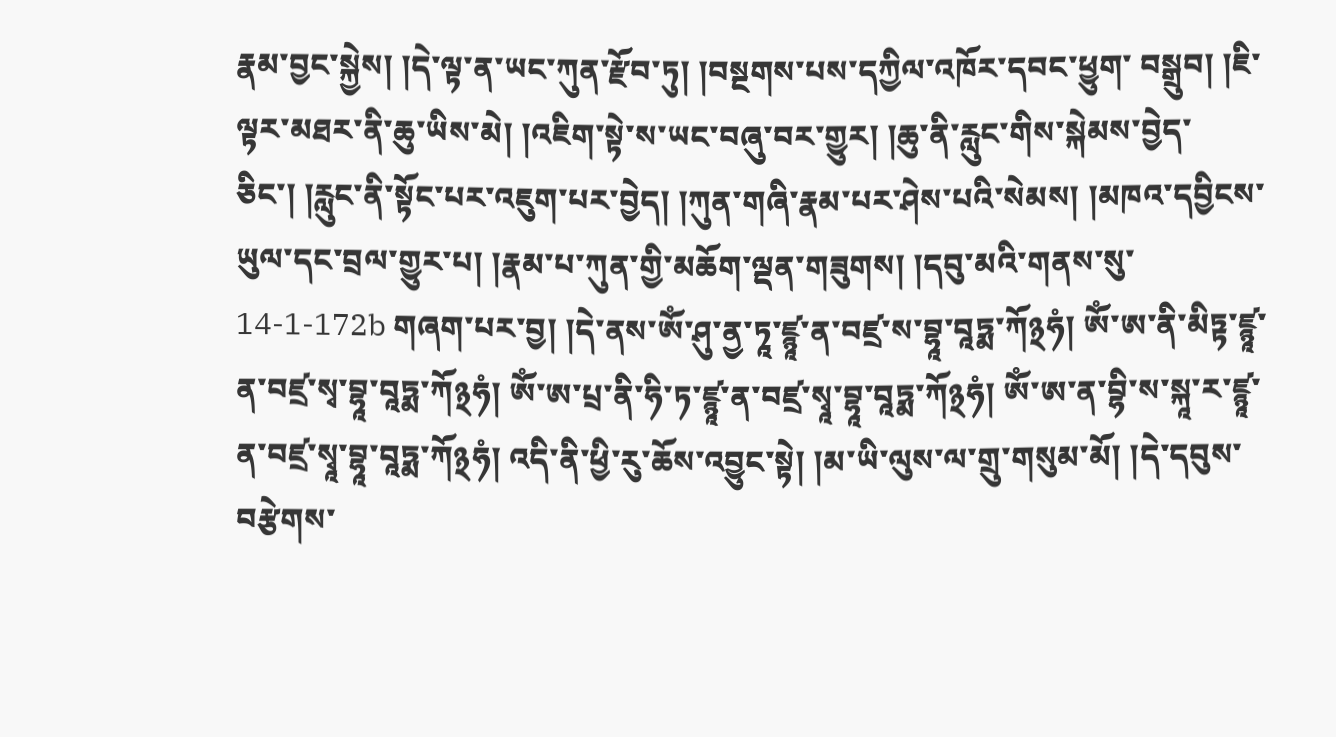རྣམ་བྱང་སྐྱེས། །དེ་ལྟ་ན་ཡང་ཀུན་རྫོབ་ཏུ། །བསྔགས་པས་དཀྱིལ་འཁོར་དབང་ཕྱུག་ བསྒྲུབ། །ཇི་ལྟར་མཐར་ནི་ཆུ་ཡིས་མེ། །འཇིག་སྟེ་ས་ཡང་བཞུ་བར་གྱུར། །ཆུ་ནི་རླུང་གིས་སྐེམས་བྱེད་ཅིང་། །རླུང་ནི་སྟོང་པར་འཇུག་པར་བྱེད། །ཀུན་གཞི་རྣམ་པར་ཤེས་པའི་སེམས། །མཁའ་དབྱིངས་ཡུལ་དང་བྲལ་གྱུར་པ། །རྣམ་པ་ཀུན་གྱི་མཆོག་ལྡན་གཟུགས། །དབུ་མའི་གནས་སུ་ 14-1-172b གཞག་པར་བྱ། །དེ་ནས་ཨོཾ་ཤུ་ནྱ་ཏཱ་ཛྙཱ་ན་བཛྲ་ས་བྷཱ་བཱཏྨ་ཀོ྅ཧཾ། ཨོཾ་ཨ་ནི་མིཏྟ་ཛྙཱ་ན་བཛྲ་སྭ་བྷཱ་བཱཏྨ་ཀོ྅ཧཾ། ཨོཾ་ཨ་པྲ་ནི་ཧི་ཏ་ཛྙཱ་ན་བཛྲ་སྭཱ་བྷཱ་བཱཏྨ་ཀོ྅ཧཾ། ཨོཾ་ཨ་ན་བྷི་ས་སྐཱ་ར་ཛྙཱ་ན་བཛྲ་སྭཱ་བྷཱ་བཱཏྨ་ཀོ྅ཧཾ། འདི་ནི་ཕྱི་རུ་ཆོས་འབྱུང་སྟེ། །མ་ཡི་ལུས་ལ་གྲུ་གསུམ་མོ། །དེ་དབུས་བརྩེགས་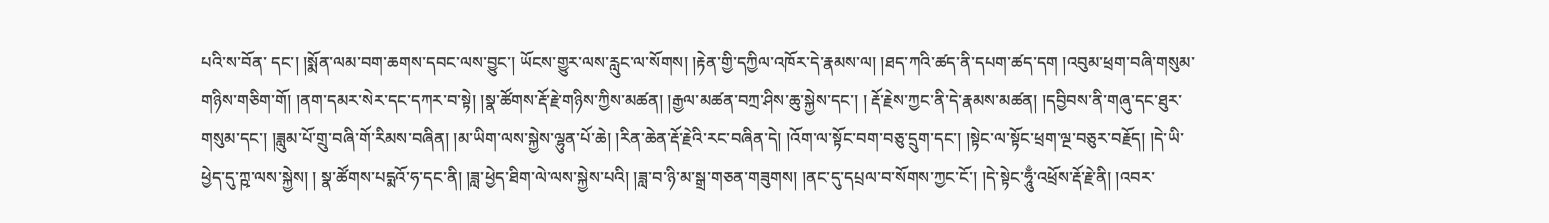པའི་ས་བོན་ དང་། །སྨོན་ལམ་བག་ཆགས་དབང་ལས་བྱུང་། ཡོངས་གྱུར་ལས་རླུང་ལ་སོགས། །རྟེན་གྱི་དཀྱིལ་འཁོར་དེ་རྣམས་ལ། །ཐད་ཀའི་ཚད་ནི་དཔག་ཚད་དག །འབུམ་ཕྲག་བཞི་གསུམ་གཉིས་གཅིག་གོ། །ནག་དམར་སེར་དང་དཀར་བ་སྟེ། །སྣ་ཚོགས་རྡོ་རྗེ་གཉིས་ཀྱིས་མཚན། །རྒྱལ་མཚན་བཀྲ་ཤིས་ཆུ་སྐྱེས་དང་། ། རྡོ་རྗེས་ཀྱང་ནི་དེ་རྣམས་མཚན། །དབྱིབས་ནི་གཞུ་དང་ཐུར་གསུམ་དང་། །ཟླུམ་པོ་གྲུ་བཞི་གོ་རིམས་བཞིན། །མ་ཡིག་ལས་སྐྱེས་ལྷུན་པོ་ཆེ། །རིན་ཆེན་རྡོ་རྗེའི་རང་བཞིན་དེ། །འོག་ལ་སྟོང་བག་བཅུ་དྲུག་དང་། །སྟེང་ལ་སྟོང་ཕྲག་ལྔ་བཅུར་བརྗོད། །དེ་ཡི་ཕྱེད་དུ་ཀྵ་ལས་སྐྱེས། ། སྣ་ཚོགས་པདྨའོ་ཧ་དང་ནི། །ཟླ་ཕྱེད་ཐིག་ལེ་ལས་སྐྱེས་པའི། །ཟླ་བ་ཉི་མ་སྒྲ་གཅན་གཟུགས། །ནང་དུ་དཔྲལ་བ་སོགས་ཀྱང་ངོ་། །དེ་སྟེང་ཧཱུྃ་འཕྲོས་རྡོ་རྗེ་ནི། །འབར་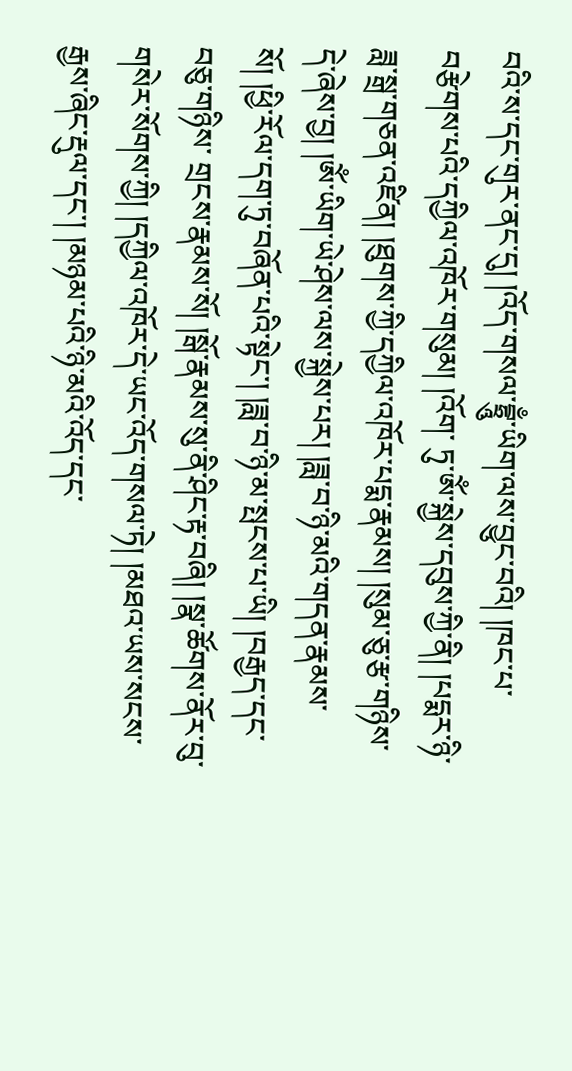བའི་ས་དང་གུར་ནང་དུ། །འོད་གསལ་བྷྲཱུྃ་ཡིག་ལས་བྱུང་བའི། །ཁང་པ་བརྩེགས་པའི་དཀྱིལ་འཁོར་གསུམ། །འོག་ ཏུ་ཨོཾ་སྐྱེས་དབུས་ཀྱི་ནི། །པདྨར་ཉི་ཟླ་སྒྲ་གཅན་འཛིན། །ཐུགས་ཀྱི་དཀྱིལ་འཁོར་པདྨ་རྣམས། །སུམ་ཅུ་རྩ་གཉིས་དེ་ཞེས་བྱ། །ཨོཾ་ཡིག་ཡེ་ཤེས་ལས་སྐྱེས་པར། །ཟླ་བ་ཉི་མའི་གདན་རྣམས་སོ། །ཕྱི་རོལ་དག་ཏུ་བཞོན་པའི་སྟེང་། །ཟླ་བ་ཉི་མ་སྤངས་པ་ཡི། །བརྒྱད་དང་བཅུ་གཉིས་ གྲངས་རྣམས་སོ། །སྒོ་རྣམས་སུ་ནི་ཤིང་རྟ་བཞི། །སྣ་ཚོགས་ནོར་བུ་གསེར་སོགས་ཀྱི། །དཀྱིལ་འཁོར་དེ་ཡང་འོད་གསལ་ཏེ། །མཐའ་ཡས་སངས་རྒྱས་ཞིང་རྡུལ་དང་། །མཉམ་པའི་ཉི་མའི་འོད་དང་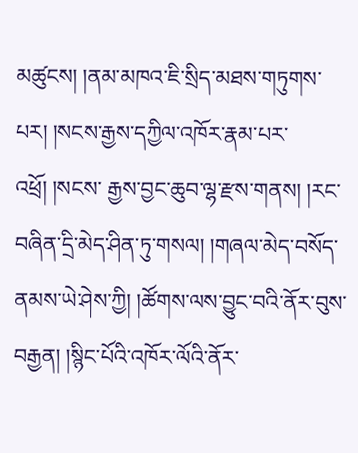མཚུངས། །ནམ་མཁའ་ཇི་སྲིད་མཐས་གཏུགས་པར། །སངས་རྒྱས་དཀྱིལ་འཁོར་རྣམ་པར་འཕྲོ། །སངས་ རྒྱས་བྱང་ཆུབ་ལྷ་རྫས་གནས། །རང་བཞིན་དྲི་མེད་ཤིན་ཏུ་གསལ། །གཞལ་མེད་བསོད་ནམས་ཡེ་ཤེས་ཀྱི། །ཚོགས་ལས་བྱུང་བའི་ནོར་བུས་བརྒྱན། །སྙིང་པོའི་འཁོར་ལོའི་ནོར་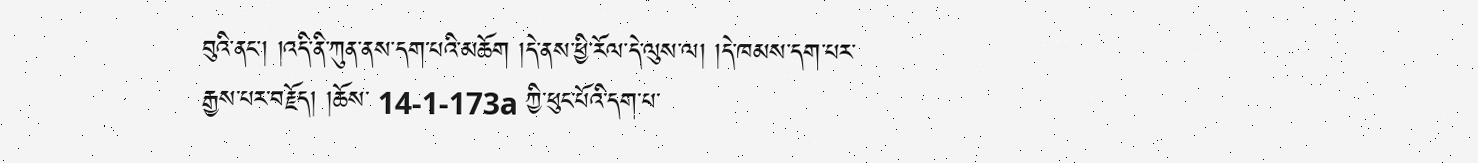བུའི་ནང་། །འདི་ནི་ཀུན་ནས་དག་པའི་མཆོག །དེ་ནས་ཕྱི་རོལ་དེ་ལུས་ལ། །དེ་ཁམས་དག་པར་རྒྱས་པར་བརྗོད། །ཆོས་ 14-1-173a ཀྱི་ཕུང་པོའི་དག་པ་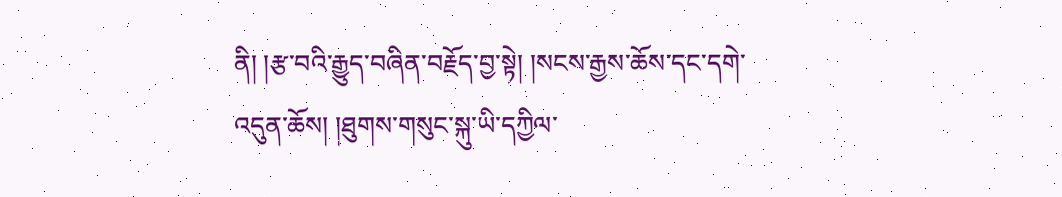ནི། །རྩ་བའི་རྒྱུད་བཞིན་བརྗོད་བྱ་སྟེ། །སངས་རྒྱས་ཆོས་དང་དགེ་འདུན་ཆོས། །ཐུགས་གསུང་སྐུ་ཡི་དཀྱིལ་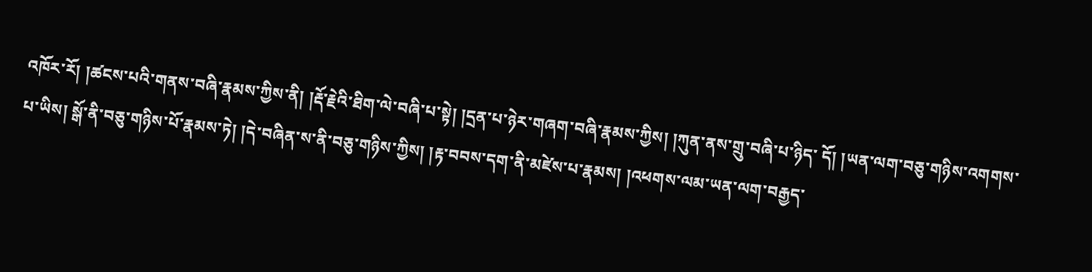འཁོར་རོ། །ཚངས་པའི་གནས་བཞི་རྣམས་ཀྱིས་ནི། །རྡོ་རྗེའི་ཐིག་ལེ་བཞི་པ་སྟེ། །དྲན་པ་ཉེར་གཞག་བཞི་རྣམས་ཀྱིས། །ཀུན་ནས་གྲུ་བཞི་པ་ཉིད་ དོ། །ཡན་ལག་བཅུ་གཉིས་འགགས་པ་ཡིས། སྒོ་ནི་བཅུ་གཉིས་པོ་རྣམས་ཏེ། །དེ་བཞིན་ས་ནི་བཅུ་གཉིས་ཀྱིས། །རྟ་བབས་དག་ནི་མཛེས་པ་རྣམས། །འཕགས་ལམ་ཡན་ལག་བརྒྱད་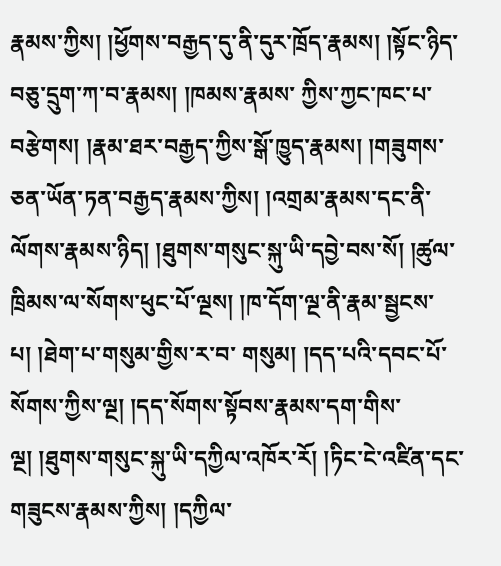རྣམས་ཀྱིས། །ཕྱོགས་བརྒྱད་དུ་ནི་དུར་ཁྲོད་རྣམས། །སྟོང་ཉིད་བཅུ་དྲུག་ཀ་བ་རྣམས། །ཁམས་རྣམས་ ཀྱིས་ཀྱང་ཁང་པ་བརྩེགས། །རྣམ་ཐར་བརྒྱད་ཀྱིས་སྒོ་ཁྱུད་རྣམས། །གཟུགས་ཅན་ཡོན་ཏན་བརྒྱད་རྣམས་ཀྱིས། །འགྲམ་རྣམས་དང་ནི་ལོགས་རྣམས་ཉིད། །ཐུགས་གསུང་སྐུ་ཡི་དབྱེ་བས་སོ། །ཚུལ་ཁྲིམས་ལ་སོགས་ཕུང་པོ་ལྔས། །ཁ་དོག་ལྔ་ནི་རྣམ་སྦྱངས་པ། །ཐེག་པ་གསུམ་གྱིས་ར་བ་ གསུམ། །དད་པའི་དབང་པོ་སོགས་ཀྱིས་ལྔ། །དད་སོགས་སྟོབས་རྣམས་དག་གིས་ལྔ། །ཐུགས་གསུང་སྐུ་ཡི་དཀྱིལ་འཁོར་རོ། །ཏིང་ངེ་འཛིན་དང་གཟུངས་རྣམས་ཀྱིས། །དཀྱིལ་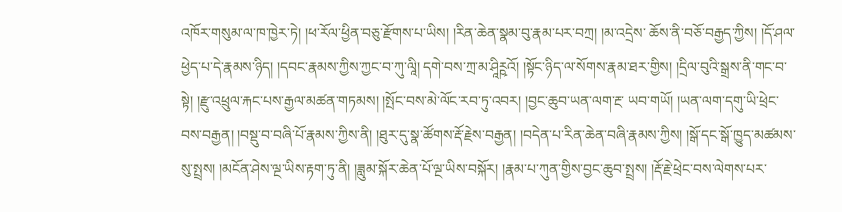འཁོར་གསུམ་ལ་ཁ་ཁྱེར་ཏེ། །ཕ་རོལ་ཕྱིན་བཅུ་རྫོགས་པ་ཡིས། །རིན་ཆེན་སྣམ་བུ་རྣམ་པར་བཀྲ། །མ་འདྲེས་ ཆོས་ནི་བཅོ་བརྒྱད་ཀྱིས། །དོ་ཤལ་ཕྱེད་པ་དེ་རྣམས་ཉིད། །དབང་རྣམས་ཀྱིས་ཀྱང་བ་ཀུ་ལཱི། དགེ་བས་ཀྲ་མ་ཤཱིཪྵའོ། །སྟོང་ཉིད་ལ་སོགས་རྣམ་ཐར་གྱིས། །དྲིལ་བུའི་སྒྲས་ནི་གང་བ་སྟེ། །རྫུ་འཕྲུལ་རྐང་པས་རྒྱལ་མཚན་གཏམས། །སྤོང་བས་མེ་ལོང་རབ་ཏུ་འབར། །བྱང་ཆུབ་ཡན་ལག་རྔ་ ཡབ་གཡོ། །ཡན་ལག་དགུ་ཡི་ཕྲེང་བས་བརྒྱན། །བསྡུ་བ་བཞི་པོ་རྣམས་ཀྱིས་ནི། །ཐུར་དུ་སྣ་ཚོགས་རྡོ་རྗེས་བརྒྱན། །བདེན་པ་རིན་ཆེན་བཞི་རྣམས་ཀྱིས། །སྒོ་དང་སྒོ་ཁྱུད་མཚམས་སུ་སྤྲས། །མངོན་ཤེས་ལྔ་ཡིས་རྟག་ཏུ་ནི། །ཟླུམ་སྐོར་ཆེན་པོ་ལྔ་ཡིས་བསྐོར། །རྣམ་པ་ཀུན་གྱིས་བྱང་ཆུབ་སྤྲས། །རྡོ་རྗེ་ཕྲེང་བས་ལེགས་པར་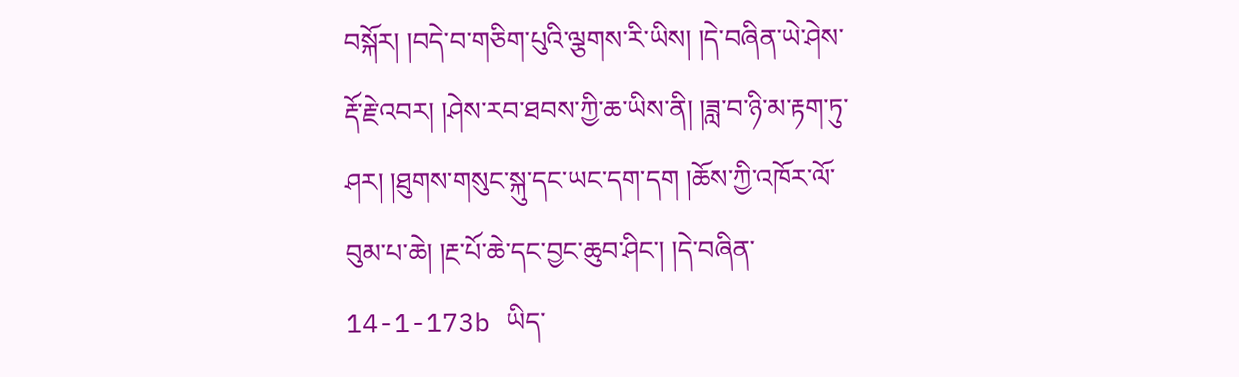བསྐོར། །བདེ་བ་གཅིག་པུའི་ལྕགས་རི་ཡིས། །དེ་བཞིན་ཡེ་ཤེས་རྡོ་རྗེ་འབར། །ཤེས་རབ་ཐབས་ཀྱི་ཆ་ཡིས་ནི། །ཟླ་བ་ཉི་མ་རྟག་ཏུ་ཤར། །ཐུགས་གསུང་སྐུ་དང་ཡང་དག་དག །ཆོས་ཀྱི་འཁོར་ལོ་བུམ་པ་ཆེ། །རྔ་པོ་ཆེ་དང་བྱང་ཆུབ་ཤིང་། །དེ་བཞིན་ 14-1-173b ཡིད་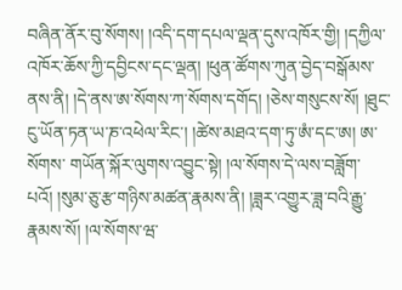བཞིན་ནོར་བུ་སོགས། །འདི་དག་དཔལ་ལྡན་དུས་འཁོར་གྱི། །དཀྱིལ་འཁོར་ཆོས་ཀྱི་དབྱིངས་དང་ལྡན། །ཕུན་ཚོགས་ཀུན་བྱེད་བསྒོམས་ནས་ནི། །དེ་ནས་ཨ་སོགས་ཀ་སོགས་དགོད། །ཅེས་གསུངས་སོ། །ཐུང་ངུ་ཡོན་ཏན་ཡ་ཎ་འཕེལ་རིང་། །ཚེས་མཐའ་དག་ཏུ་ཨཾ་དང་ཨ། ཨ་སོགས་ གཡོན་སྐོར་ལུགས་འབྱུང་སྟེ། །ལ་སོགས་དེ་ལས་བཟློག་པའོ། །སུམ་ཅུ་རྩ་གཉིས་མཚན་རྣམས་ནི། །ཟླར་འགྱུར་ཟླ་བའི་རྒྱུ་རྣམས་སོ། །ལ་སོགས་ཝ་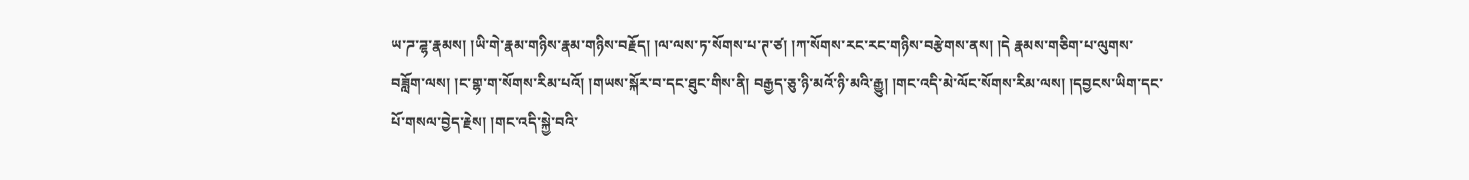ཡ་ཌ་ཌྷ་རྣམས། །ཡི་གེ་རྣམ་གཉིས་རྣམ་གཉིས་བརྗོད། །ལ་ལས་ཏ་སོགས་པ་ཊ་ཙ། །ཀ་སོགས་རང་རང་གཉིས་བརྩེགས་ནས། །དེ རྣམས་གཅིག་པ་ལུགས་བཟློག་ལས། །ང་གྷ་ག་སོགས་རིམ་པའོ། །གཡས་སྐོར་བ་དང་ཐུང་གིས་ནི། བརྒྱད་ཅུ་ཉི་མའོ་ཉི་མའི་རྒྱུ། །གང་འདི་མེ་ལོང་སོགས་རིམ་ལས། །དབྱངས་ཡིག་དང་པོ་གསལ་བྱེད་རྗེས། །གང་འདི་སྐྱེ་བའི་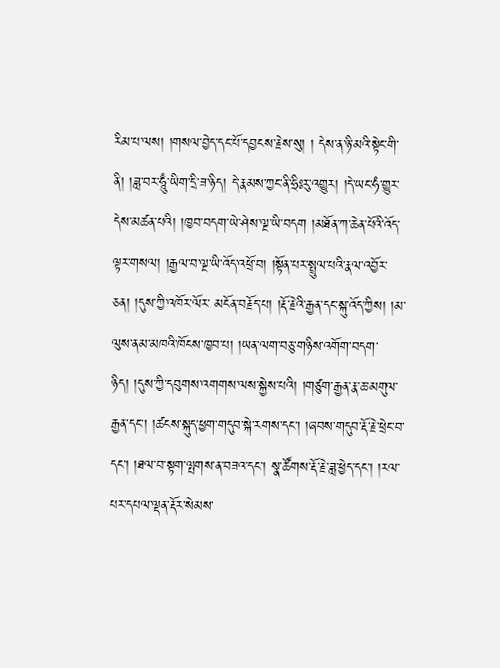རིམ་པ་ལས། །གསལ་བྱེད་དང་པོ་དབྱངས་རྗེས་སུ། ། དེས་ན་ཉི་མའི་སྟེང་གི་ནི། །ཟླ་བར་ཧཱུྃ་ཡིག་དྲི་ཟ་ཉིད། དེ་རྣམས་ཀྱང་ནི་ཧྲིཿརུ་འགྱུར། །དེ་ཡང་ཧཾ་གྱུར་དེས་མཚན་པའི། །ཁྱབ་བདག་ཡེ་ཤེས་ལྔ་ཡི་བདག །མཐོན་ཀ་ཆེན་པོའི་འོད་ལྟར་གསལ། །རྒྱལ་བ་ལྔ་ཡི་འོད་འཕྲོ་བ། །སྟོན་པར་སྤྲུལ་པའི་རྣལ་འབྱོར་ཅན། །དུས་ཀྱི་འཁོར་ལོར་ མངོན་བརྗོད་པ། །རྡོ་རྗེའི་རྒྱན་དང་སྐུ་འོད་ཀྱིས། །མ་ལུས་ནམ་མཁའི་ཁོངས་ཁྱབ་པ། །ཡན་ལག་བཅུ་གཉིས་འགོག་བདག་ཉིད། །དུས་ཀྱི་དབུགས་འགགས་ལས་སྐྱེས་པའི། །གཙུག་རྒྱན་རྣ་ཆ་མགུལ་རྒྱན་དང་། །ཚངས་སྐུད་ཕྱག་གདུབ་སྐེ་རགས་དང་། །ཞབས་གདུབ་རྡོ་རྗེ་ཕྲེང་བ་ དང་། །ཐལ་བ་སྟག་ལྤགས་ན་བཟའ་དང་། སྣ་ཚོགས་རྡོ་རྗེ་ཟླ་ཕྱེད་དང་། །རལ་པར་དཔལ་ལྡན་རྡོར་སེམས་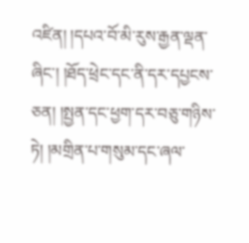འཛིན། །དཔའ་བོ་མི་རུས་རྒྱན་ལྡན་ཞིང་། །ཐོད་ཕྲེང་དང་ནི་དར་དཔྱངས་ཅན། །སྤྱན་དང་ཕྱག་དར་བཅུ་གཉིས་ཏེ། །མགྲིན་པ་གསུམ་དང་ཞལ་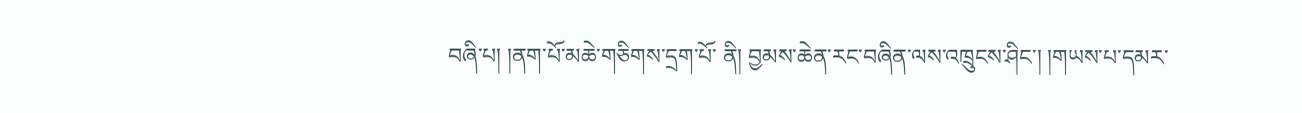བཞི་པ། །ནག་པོ་མཆེ་གཅིགས་དྲག་པོ་ ནི། བྱམས་ཆེན་རང་བཞིན་ལས་འཁྲུངས་ཤིང་། །གཡས་པ་དམར་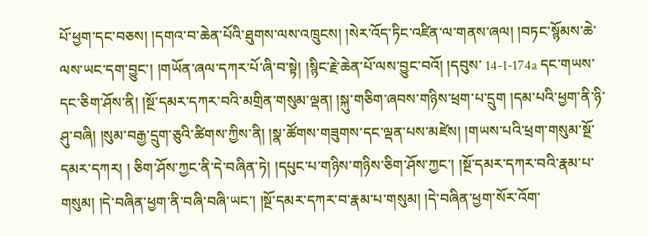པོ་ཕྱག་དང་བཅས། །དགའ་བ་ཆེན་པོའི་ཐུགས་ལས་འཁྲུངས། །སེར་འོད་ཏིང་འཛིན་ལ་གནས་ཞལ། །བཏང་སྙོམས་ཆེ་ལས་ཡང་དག་བྱུང་། །གཡོན་ཞལ་དཀར་པོ་ཞི་བ་སྟེ། །སྙིང་རྗེ་ཆེན་པོ་ལས་བྱུང་བའོ། །དབུས་ 14-1-174a དང་གཡས་དང་ཅིག་ཤོས་ནི། །སྔོ་དམར་དཀར་བའི་མགྲིན་གསུམ་ལྡན། །སྐུ་གཅིག་ཞབས་གཉིས་ཕྲག་པ་དྲུག །དམ་པའི་ཕྱག་ནི་ཉི་ཤུ་བཞི། །སུམ་བརྒྱ་དྲུག་ཅུའི་ཚིགས་ཀྱིས་ནི། །སྣ་ཚོགས་གཟུགས་དང་ལྡན་པས་མཛེས། །གཡས་པའི་ཕྲག་གསུམ་སྔོ་དམར་དཀར། ། ཅིག་ཤོས་ཀྱང་ནི་དེ་བཞིན་ཏེ། །དཔུང་པ་གཉིས་གཉིས་ཅིག་ཤོས་ཀྱང་། །སྔོ་དམར་དཀར་བའི་རྣམ་པ་གསུམ། །དེ་བཞིན་ཕྱག་ནི་བཞི་བཞི་ཡང་། །སྔོ་དམར་དཀར་བ་རྣམ་པ་གསུམ། །དེ་བཞིན་ཕྱག་སོར་འོག་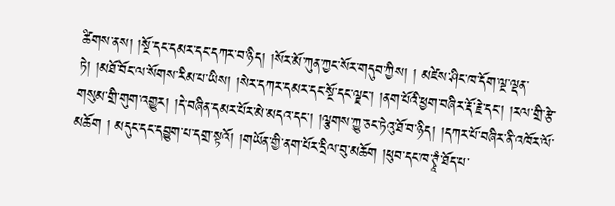ཚིགས་ནས། །སྔོ་དང་དམར་དང་དཀར་བ་ཉིད། །སོར་མོ་ཀུན་ཀྱང་སོར་གདུབ་ཀྱིས། ། མཛེས་ཤིང་ཁ་དོག་ལྔ་ལྡན་ཏེ། །མཐོ་བོང་ལ་སོགས་རིམ་པ་ཡིས། །སེར་དཀར་དམར་དང་སྔོ་དང་ལྗང་། །ནག་པོའི་ཕྱག་བཞིར་རྡོ་རྗེ་དང་། །རལ་གྲི་རྩེ་གསུམ་གྲི་གུག་འགྱུར། །དེ་བཞིན་དམར་པོར་མེ་མདའ་དང་། །ལྕགས་ཀྱུ་ཅང་ཏེའུ་ཐོ་བ་ཉིད། །དཀར་པོ་བཞིར་ནི་འཁོར་ལོ་མཆོག ། མདུང་དང་དབྱུག་པ་དགྲ་སྟའོ། །གཡོན་གྱི་ནག་པོར་དྲིལ་བུ་མཆོག །ཕུབ་དང་ཁ་ཊྭཱཾ་ཐོད་པ་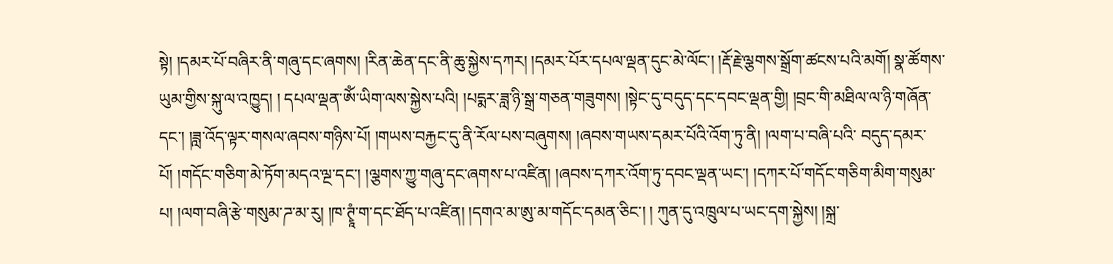སྟེ། །དམར་པོ་བཞིར་ནི་གཞུ་དང་ཞགས། །རིན་ཆེན་དང་ནི་ཆུ་སྐྱེས་དཀར། །དམར་པོར་དཔལ་ལྡན་དུང་མེ་ལོང་། །རྡོ་རྗེ་ལྕགས་སྒྲོག་ཚངས་པའི་མགོ། སྣ་ཚོགས་ཡུམ་གྱིས་སྐུ་ལ་འཁྱུད། ། དཔལ་ལྡན་ཨོཾ་ཡིག་ལས་སྐྱེས་པའི། །པདྨར་ཟླ་ཉི་སྒྲ་གཅན་གཟུགས། །སྟེང་དུ་བདུད་དང་དབང་ལྡན་གྱི། །བྲང་གི་མཐིལ་ལ་ཉི་གཞོན་དང་། །ཟླ་འོད་ལྟར་གསལ་ཞབས་གཉིས་པོ། །གཡས་བརྐྱང་དུ་ནི་རོལ་པས་བཞུགས། །ཞབས་གཡས་དམར་པོའི་འོག་ཏུ་ནི། །ལག་པ་བཞི་པའི་ བདུད་དམར་པོ། །གདོང་གཅིག་མེ་ཏོག་མདའ་ལྔ་དང་། །ལྕགས་ཀྱུ་གཞུ་དང་ཞགས་པ་འཛིན། །ཞབས་དཀར་འོག་ཏུ་དབང་ལྡན་ཡང་། །དཀར་པོ་གདོང་གཅིག་མིག་གསུམ་པ། །ལག་བཞི་རྩེ་གསུམ་ཌ་མ་རུ། །ཁ་ཊྭཱཾ་ག་དང་ཐོད་པ་འཛིན། །དགའ་མ་ཨུ་མ་གདོང་དམན་ཅིང་། ། ཀུན་དུ་འཁྲུལ་པ་ཡང་དག་སྐྱེས། །སྐྲ་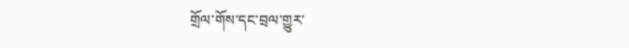གྲོལ་གོས་དང་བྲལ་གྱུར་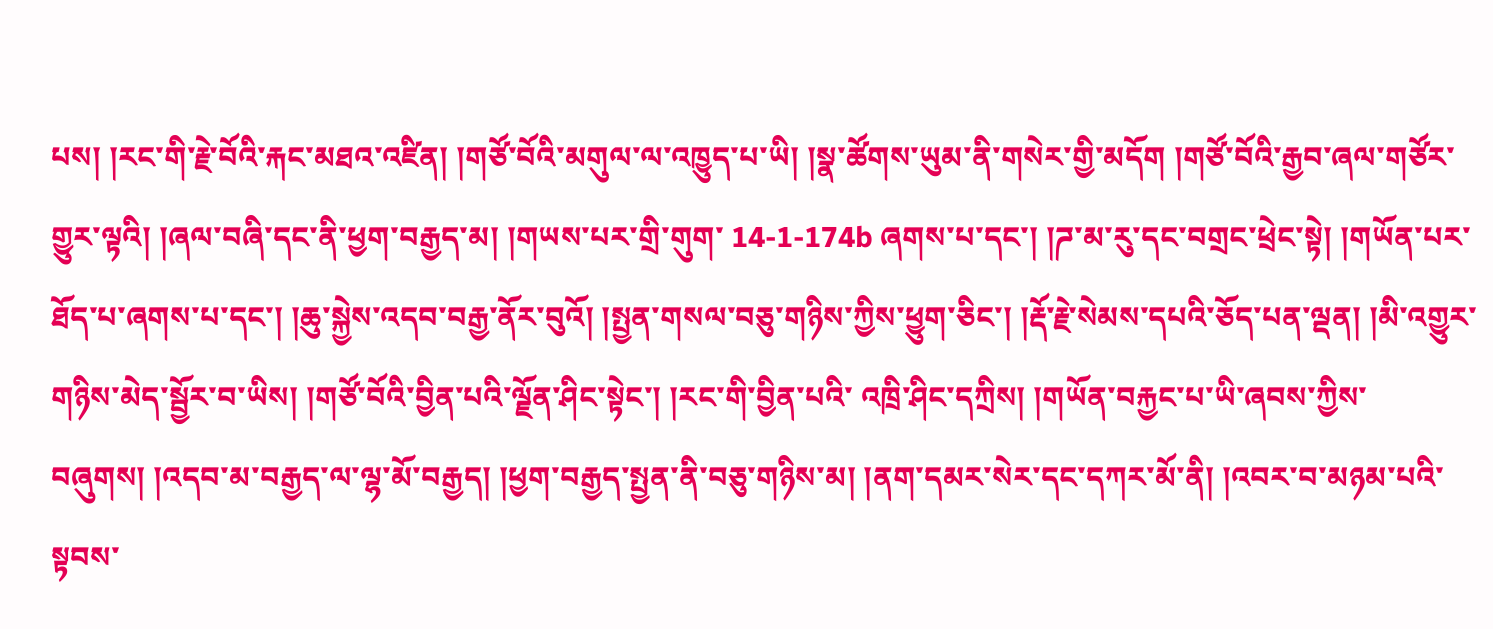པས། །རང་གི་རྗེ་བོའི་རྐང་མཐའ་འཛིན། །གཙོ་བོའི་མགུལ་ལ་འཁྱུད་པ་ཡི། །སྣ་ཚོགས་ཡུམ་ནི་གསེར་གྱི་མདོག །གཙོ་བོའི་རྒྱབ་ཞལ་གཙོར་གྱུར་ལྟའི། །ཞལ་བཞི་དང་ནི་ཕྱག་བརྒྱད་མ། །གཡས་པར་གྲི་གུག་ 14-1-174b ཞགས་པ་དང་། །ཌ་མ་རུ་དང་བགྲང་ཕྲེང་སྟེ། །གཡོན་པར་ཐོད་པ་ཞགས་པ་དང་། །ཆུ་སྐྱེས་འདབ་བརྒྱ་ནོར་བུའོ། །སྤྱན་གསལ་བཅུ་གཉིས་ཀྱིས་ཕྱུག་ཅིང་། །རྡོ་རྗེ་སེམས་དཔའི་ཅོད་པན་ལྡན། །མི་འགྱུར་གཉིས་མེད་སྦྱོར་བ་ཡིས། །གཙོ་བོའི་བྱིན་པའི་ལྗོན་ཤིང་སྟེང་། །རང་གི་བྱིན་པའི་ འཁྲི་ཤིང་དཀྲིས། །གཡོན་བརྐྱང་པ་ཡི་ཞབས་ཀྱིས་བཞུགས། །འདབ་མ་བརྒྱད་ལ་ལྷ་མོ་བརྒྱད། །ཕྱག་བརྒྱད་སྤྱན་ནི་བཅུ་གཉིས་མ། །ནག་དམར་སེར་དང་དཀར་མོ་ནི། །འབར་བ་མཉམ་པའི་སྟབས་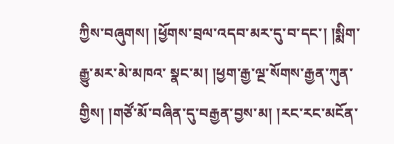ཀྱིས་བཞུགས། །ཕྱོགས་བྲལ་འདབ་མར་དུ་བ་དང་། །སྨིག་རྒྱུ་མར་མེ་མཁའ་ སྣང་མ། །ཕྱག་རྒྱ་ལྔ་སོགས་རྒྱན་ཀུན་གྱིས། །གཙོ་མོ་བཞིན་དུ་བརྒྱན་བྱས་མ། །རང་རང་མངོན་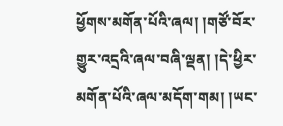ཕྱོགས་མགོན་པོའི་ཞལ། །གཙོ་བོར་གྱུར་འདྲའི་ཞལ་བཞི་ལྡན། །དེ་ཕྱིར་མགོན་པོའི་ཞལ་མདོག་གམ། །ཡང་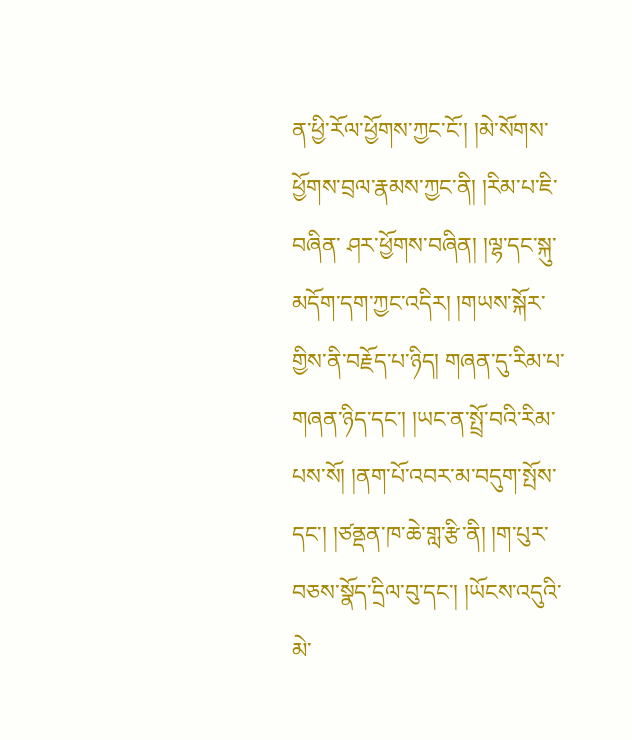ན་ཕྱི་རོལ་ཕྱོགས་ཀྱང་ངོ་། །མེ་སོགས་ཕྱོགས་བྲལ་རྣམས་ཀྱང་ནི། །རིམ་པ་ཇི་བཞིན་ ཤར་ཕྱོགས་བཞིན། །ལྷ་དང་སྐུ་མདོག་དག་ཀྱང་འདིར། །གཡས་སྐོར་གྱིས་ནི་བརྗོད་པ་ཉིད། གཞན་དུ་རིམ་པ་གཞན་ཉིད་དང་། །ཡང་ན་སྤྲོ་བའི་རིམ་པས་སོ། །ནག་པོ་འབར་མ་བདུག་སྤོས་དང་། །ཙནྡན་ཁ་ཆེ་གླ་རྩི་ནི། །ག་པུར་བཅས་སྣོད་དྲིལ་བུ་དང་། །ཡོངས་འདུའི་མེ་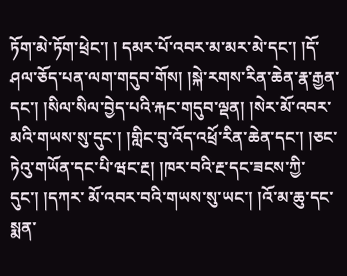ཏོག་མེ་ཏོག་ཕྲེང་། ། དམར་པོ་འབར་མ་མར་མེ་དང་། །དོ་ཤལ་ཅོད་པན་ལག་གདུབ་གོས། །སྐེ་རགས་རིན་ཆེན་རྣ་རྒྱན་དང་། །སིལ་སིལ་བྱེད་པའི་རྐང་གདུབ་ལྡན། །སེར་མོ་འབར་མའི་གཡས་སུ་དུང་། །གླིང་བུ་འོད་འཕྲོ་རིན་ཆེན་དང་། །ཅང་ཏེའུ་གཡོན་དང་པི་ཝང་རྔ། །ཁར་བའི་རྔ་དང་ཟངས་ཀྱི་དུང་། །དཀར་ མོ་འབར་བའི་གཡས་སུ་ཡང་། །འོ་མ་ཆུ་དང་སྨན་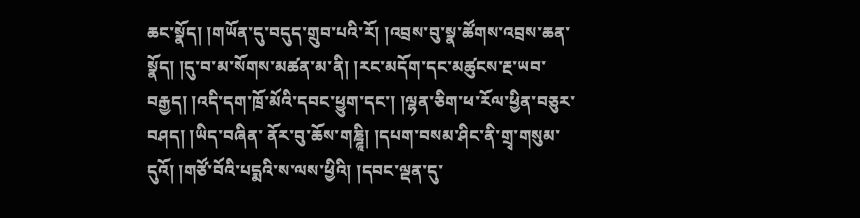ཆང་སྣོད། །གཡོན་དུ་བདུད་གྲུབ་པའི་རོ། །འབྲས་བུ་སྣ་ཚོགས་འབྲས་ཆན་སྣོད། །དུ་བ་མ་སོགས་མཚན་མ་ནི། །རང་མདོག་དང་མཚུངས་རྔ་ཡབ་བརྒྱད། །འདི་དག་ཁྲོ་མོའི་དབང་ཕྱུག་དང་། །ལྷན་ཅིག་ཕ་རོལ་ཕྱིན་བཅུར་བཤད། །ཡིད་བཞིན་ ནོར་བུ་ཆོས་གཎྜཱི། །དཔག་བསམ་ཤིང་ནི་གྲྭ་གསུམ་དུའོ། །གཙོ་བོའི་པདྨའི་ས་ལས་ཕྱིའི། །དབང་ལྡན་དུ་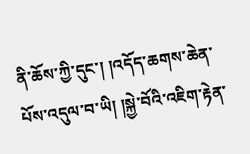ནི་ཆོས་ཀྱི་དུང་། །འདོད་ཆགས་ཆེན་པོས་འདུལ་བ་ཡི། །སྐྱེ་བོའི་འཇིག་རྟེན་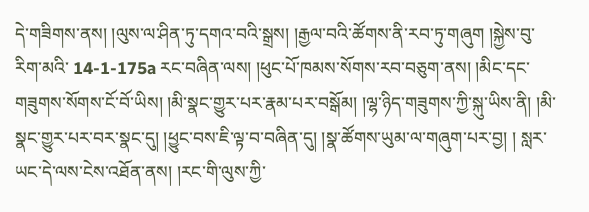དེ་གཟིགས་ནས། །ལུས་ལ་ཤིན་ཏུ་དགའ་བའི་སྒྲས། །རྒྱལ་བའི་ཚོགས་ནི་རབ་ཏུ་གཞུག །སྐྱེས་བུ་རིག་མའི་ 14-1-175a རང་བཞིན་ལས། །ཕུང་པོ་ཁམས་སོགས་རབ་བཅུག་ནས། །མིང་དང་གཟུགས་སོགས་ངོ་བོ་ཡིས། །མི་སྣང་གྱུར་པར་རྣམ་པར་བསྒོམ། །ལྷ་ཉིད་གཟུགས་ཀྱི་སྐུ་ཡིས་ནི། །མི་སྣང་གྱུར་པར་བར་སྣང་དུ། །ཕྱུང་བས་ཇི་ལྟ་བ་བཞིན་དུ། །སྣ་ཚོགས་ཡུམ་ལ་གཞུག་པར་བྱ། ། སླར་ཡང་དེ་ལས་ངེས་འཐོན་ནས། །རང་གི་ལུས་ཀྱི་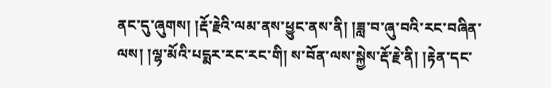ནང་དུ་ཞུགས། །རྡོ་རྗེའི་ལམ་ནས་ཕྱུང་ནས་ནི། །ཟླ་བ་ཞུ་བའི་རང་བཞིན་ལས། །ལྷ་མོའི་པདྨར་རང་རང་གི། ས་བོན་ལས་སྐྱེས་རྡོ་རྗེ་ནི། །རྟེན་དང་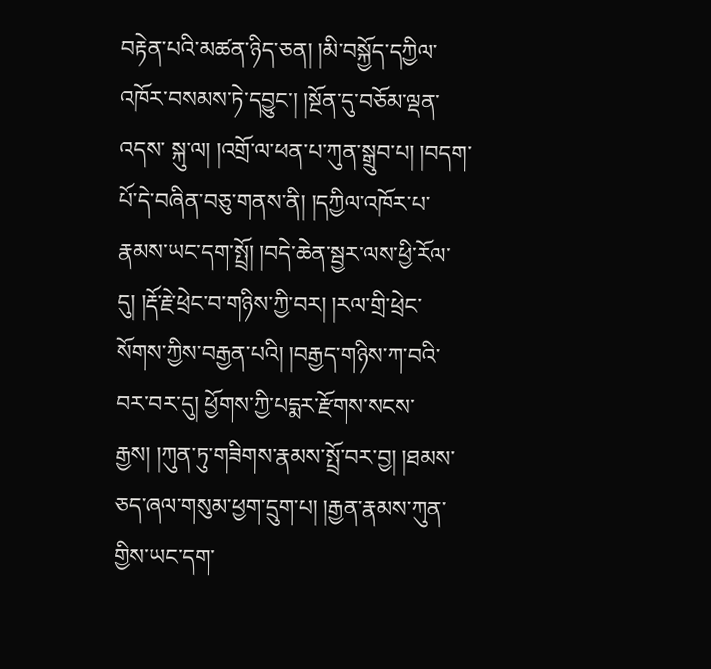བརྟེན་པའི་མཚན་ཉིད་ཅན། །མི་བསྐྱོད་དཀྱིལ་འཁོར་བསམས་ཏེ་དབྱུང་། །སྔོན་དུ་བཅོམ་ལྡན་འདས་ སྐུ་ལ། །འགྲོ་ལ་ཕན་པ་ཀུན་སྒྲུབ་པ། །བདག་པོ་དེ་བཞིན་བཅུ་གནས་ནི། །དཀྱིལ་འཁོར་པ་རྣམས་ཡང་དག་སྤྲོ། །བདེ་ཆེན་སྦྱར་ལས་ཕྱི་རོལ་དུ། །རྡོ་རྗེ་ཕྲེང་བ་གཉིས་ཀྱི་བར། །རལ་གྲི་ཕྲེང་སོགས་ཀྱིས་བརྒྱན་པའི། །བརྒྱད་གཉིས་ཀ་བའི་བར་བར་དུ། ཕྱོགས་ཀྱི་པདྨར་རྫོགས་སངས་ རྒྱས། །ཀུན་ཏུ་གཟིགས་རྣམས་སྤྲོ་བར་བྱ། །ཐམས་ཅད་ཞལ་གསུམ་ཕྱག་དྲུག་པ། །རྒྱན་རྣམས་ཀུན་གྱིས་ཡང་དག་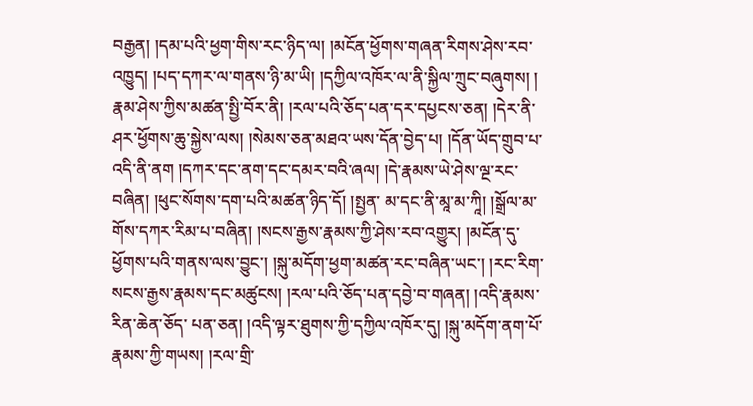བརྒྱན། །དམ་པའི་ཕྱག་གིས་རང་ཉིད་ལ། །མངོན་ཕྱོགས་གཞན་རིགས་ཤེས་རབ་འཁྱུད། །པད་དཀར་ལ་གནས་ཉི་མ་ཡི། །དཀྱིལ་འཁོར་ལ་ནི་སྐྱིལ་ཀྲུང་བཞུགས། ། རྣམ་ཤེས་ཀྱིས་མཚན་སྤྱི་བོར་ནི། །རལ་པའི་ཅོད་པན་དར་དཔྱངས་ཅན། །དེར་ནི་ཤར་ཕྱོགས་ཆུ་སྐྱེས་ལས། །སེམས་ཅན་མཐའ་ཡས་དོན་བྱེད་པ། །དོན་ཡོད་གྲུབ་པ་འདི་ནི་ནག །དཀར་དང་ནག་དང་དམར་བའི་ཞལ། །དེ་རྣམས་ཡེ་ཤེས་ལྔ་རང་བཞིན། །ཕུང་སོགས་དག་པའི་མཚན་ཉིད་དོ། །སྤྱན་ མ་དང་ནི་མཱ་མ་ཀཱི། །སྒྲོལ་མ་གོས་དཀར་རིམ་པ་བཞིན། །སངས་རྒྱས་རྣམས་ཀྱི་ཤེས་རབ་འགྱུར། །མངོན་དུ་ཕྱོགས་པའི་གནས་ལས་བྱུང་། །སྐུ་མདོག་ཕྱག་མཚན་རང་བཞིན་ཡང་། །རང་རིག་སངས་རྒྱས་རྣམས་དང་མཚུངས། །རལ་པའི་ཅོད་པན་དབྱེ་བ་གཞན། །འདི་རྣམས་རིན་ཆེན་ཅོད་ པན་ཅན། །འདི་ལྟར་ཐུགས་ཀྱི་དཀྱིལ་འཁོར་དུ། །སྐུ་མདོག་ནག་པོ་རྣམས་ཀྱི་གཡས། །རལ་གྲི་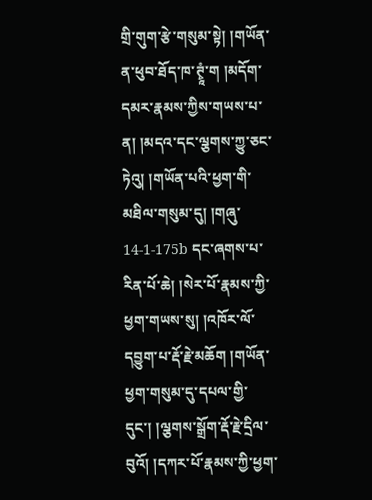གྲི་གུག་རྩེ་གསུམ་སྟེ། །གཡོན་ན་ཕུབ་ཐོད་ཁ་ཊྭཱཾ་ག །མདོག་དམར་རྣམས་ཀྱིས་གཡས་པ་ན། །མདའ་དང་ལྕགས་ཀྱུ་ཅང་ཏེའུ། །གཡོན་པའི་ཕྱག་གི་མཐིལ་གསུམ་དུ། །གཞུ་ 14-1-175b དང་ཞགས་པ་རིན་པོ་ཆེ། །སེར་པོ་རྣམས་ཀྱི་ཕྱག་གཡས་སུ། །འཁོར་ལོ་དབྱུག་པ་རྡོ་རྗེ་མཆོག །གཡོན་ཕྱག་གསུམ་དུ་དཔལ་གྱི་དུང་། །ལྕགས་སྒྲོག་རྡོ་རྗེ་དྲིལ་བུའོ། །དཀར་པོ་རྣམས་ཀྱི་ཕྱག་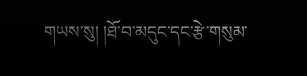གཡས་སུ། །ཐོ་བ་མདུང་དང་རྩེ་གསུམ་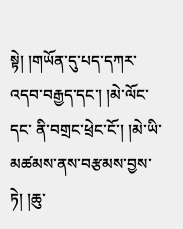སྟེ། །གཡོན་དུ་པད་དཀར་འདབ་བརྒྱད་དང་། །མེ་ལོང་དང་ ནི་བགྲང་ཕྲེང་ངོ་། །མེ་ཡི་མཚམས་ནས་བརྩམས་བྱས་ཏེ། །ཆུ་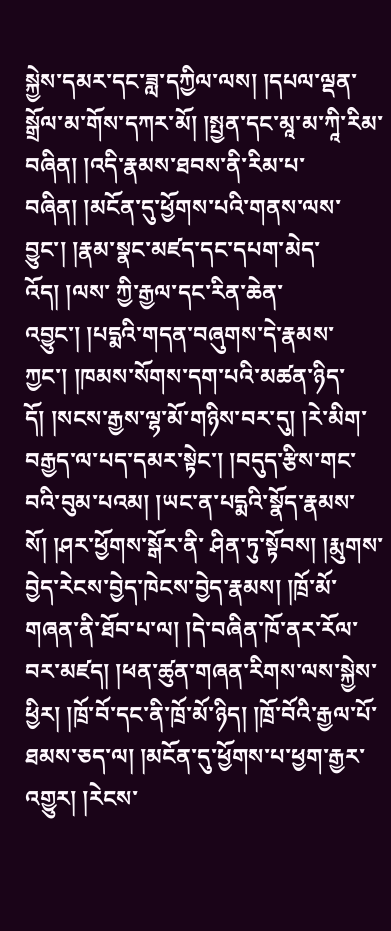སྐྱེས་དམར་དང་ཟླ་དཀྱིལ་ལས། །དཔལ་ལྡན་སྒྲོལ་མ་གོས་དཀར་མོ། །སྤྱན་དང་མཱ་མ་ཀཱི་རིམ་བཞིན། །འདི་རྣམས་ཐབས་ནི་རིམ་པ་བཞིན། །མངོན་དུ་ཕྱོགས་པའི་གནས་ལས་བྱུང་། །རྣམ་སྣང་མཛད་དང་དཔག་མེད་འོད། །ལས་ ཀྱི་རྒྱལ་དང་རིན་ཆེན་འབྱུང་། །པདྨའི་གདན་བཞུགས་དེ་རྣམས་ཀྱང་། །ཁམས་སོགས་དག་པའི་མཚན་ཉིད་དོ། །སངས་རྒྱས་ལྷ་མོ་གཉིས་བར་དུ། །རེ་མིག་བརྒྱད་ལ་པད་དམར་སྟེང་། །བདུད་རྩིས་གང་བའི་བུམ་པའམ། །ཡང་ན་པདྨའི་སྣོད་རྣམས་སོ། །ཤར་ཕྱོགས་སྒོར་ནི་ ཤིན་ཏུ་སྟོབས། །རྨུགས་བྱེད་རེངས་བྱེད་ཁེངས་བྱེད་རྣམས། །ཁྲོ་མོ་གཞན་ནི་ཐོབ་པ་ལ། །དེ་བཞིན་ཁོ་ནར་རོལ་བར་མཛད། །ཕན་ཚུན་གཞན་རིགས་ལས་སྐྱེས་ཕྱིར། །ཁྲོ་བོ་དང་ནི་ཁྲོ་མོ་ཉིད། །ཁྲོ་བོའི་རྒྱལ་པོ་ཐམས་ཅད་ལ། །མངོན་དུ་ཕྱོགས་པ་ཕྱག་རྒྱར་འགྱུར། །རེངས་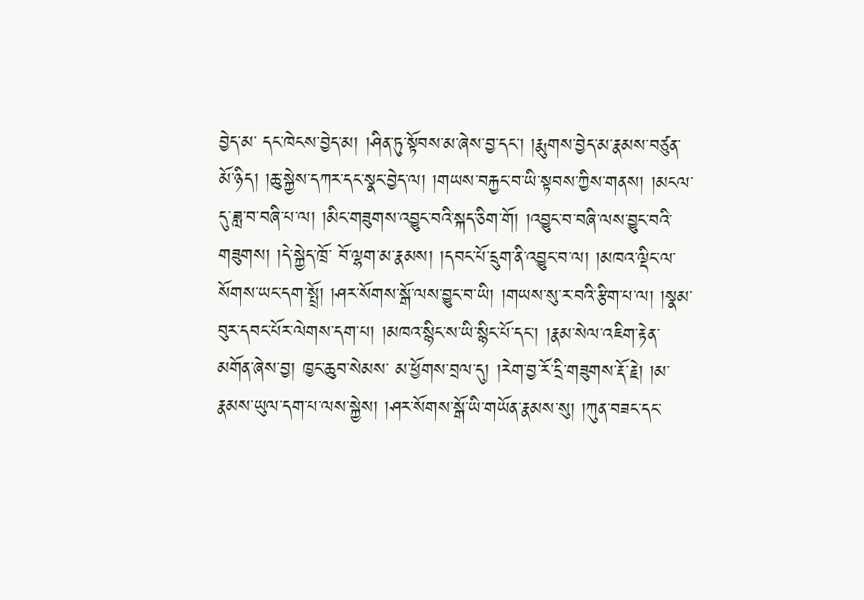བྱེད་མ་ དང་ཁེངས་བྱེད་མ། །ཤིན་ཏུ་སྟོབས་མ་ཞེས་བྱ་དང་། །རྨུགས་བྱེད་མ་རྣམས་བཙུན་མོ་ཉིད། །ཆུ་སྐྱེས་དཀར་དང་སྣང་བྱེད་ལ། །གཡས་བརྐྱང་བ་ཡི་སྟབས་ཀྱིས་གནས། །མངལ་དུ་ཟླ་བ་བཞི་པ་ལ། །མིང་གཟུགས་འབྱུང་བའི་སྐད་ཅིག་གོ། །འབྱུང་བ་བཞི་ལས་བྱུང་བའི་གཟུགས། །དེ་སྐྱེད་ཁྲོ་ བོ་ལྷག་མ་རྣམས། །དབང་པོ་དྲུག་ནི་འབྱུང་བ་ལ། །མཁའ་ལྡིང་ལ་སོགས་ཡང་དག་སྤྲོ། །ཤར་སོགས་སྒོ་ལས་བྱུང་བ་ཡི། །གཡས་སུ་ར་བའི་རྩིག་པ་ལ། །སྣམ་བུར་དབང་པོར་ལེགས་དག་པ། །མཁའ་སྙིང་ས་ཡི་སྙིང་པོ་དང་། །རྣམ་སེལ་འཇིག་རྟེན་མགོན་ཞེས་བྱ། ཁྱང་ཆུབ་སེམས་ མ་ཕྱོགས་བྲལ་དུ། །རེག་བྱ་རོ་དྲི་གཟུགས་རྡོ་རྗེ། །མ་རྣམས་ཡུལ་དག་པ་ལས་སྐྱེས། །ཤར་སོགས་སྒོ་ཡི་གཡོན་རྣམས་སུ། །ཀུན་བཟང་དང་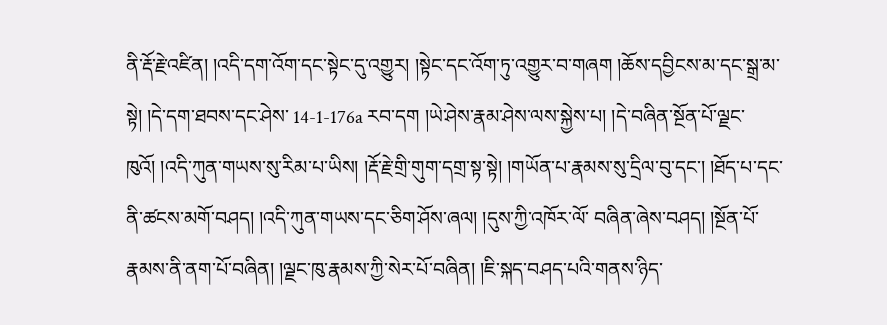ནི་རྡོ་རྗེ་འཛིན། །འདི་དག་འོག་དང་སྟེང་དུ་འགྱུར། །སྟེང་དང་འོག་ཏུ་འགྱུར་བ་གཞག །ཆོས་དབྱིངས་མ་དང་སྒྲ་མ་སྟེ། །དེ་དག་ཐབས་དང་ཤེས་ 14-1-176a རབ་དག །ཡེ་ཤེས་རྣམ་ཤེས་ལས་སྐྱེས་པ། །དེ་བཞིན་སྔོན་པོ་ལྗང་ཁུའོ། །འདི་ཀུན་གཡས་སུ་རིམ་པ་ཡིས། །རྡོ་རྗེ་གྲི་གུག་དགྲ་སྟ་སྟེ། །གཡོན་པ་རྣམས་སུ་དྲིལ་བུ་དང་། །ཐོད་པ་དང་ནི་ཚངས་མགོ་བཤད། །འདི་ཀུན་གཡས་དང་ཅིག་ཤོས་ཞལ། །དུས་ཀྱི་འཁོར་ལོ་ བཞིན་ཞེས་བཤད། །སྔོན་པོ་རྣམས་ནི་ནག་པོ་བཞིན། །ལྗང་ཁུ་རྣམས་ཀྱི་སེར་པོ་བཞིན། །ཇི་སྐད་བཤད་པའི་གནས་ཉིད་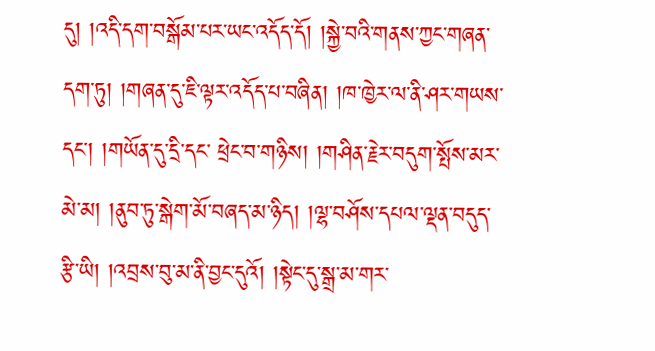དུ། །འདི་དག་བསྒོམ་པར་ཡང་འདོད་དོ། །སྐྱེ་བའི་གནས་ཀྱང་གཞན་དག་ཏུ། །གཞན་དུ་ཇི་ལྟར་འདོད་པ་བཞིན། །ཁ་ཁྱེར་ལ་ནི་ཤར་གཡས་དང་། །གཡོན་དུ་དྲི་དང་ ཕྲེང་བ་གཉིས། །གཤིན་རྗེར་བདུག་སྤོས་མར་མེ་མ། །ནུབ་ཏུ་སྒེག་མོ་བཞད་མ་ཉིད། །ལྷ་བཤོས་དཔལ་ལྡན་བདུད་རྩི་ཡི། །འབྲས་བུ་མ་ནི་བྱང་དུའོ། །སྟེང་དུ་སྒྲ་མ་གར་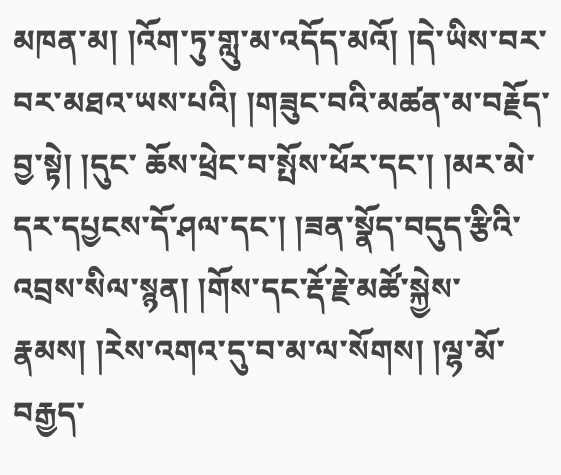མཁན་མ། །འོག་ཏུ་གླུ་མ་འདོད་མའོ། །དེ་ཡིས་བར་བར་མཐའ་ཡས་པའི། །གཟུང་བའི་མཚན་མ་བརྗོད་བྱ་སྟེ། །དུང་ ཆོས་ཕྲེང་བ་སྤོས་ཕོར་དང་། །མར་མེ་དར་དཔྱངས་དོ་ཤལ་དང་། །ཟན་སྣོད་བདུད་རྩིའི་འབྲས་སིལ་སྙན། །གོས་དང་རྡོ་རྗེ་མཚོ་སྐྱེས་རྣམས། །རེས་འགའ་དུ་བ་མ་ལ་སོགས། །ལྷ་མོ་བརྒྱད་